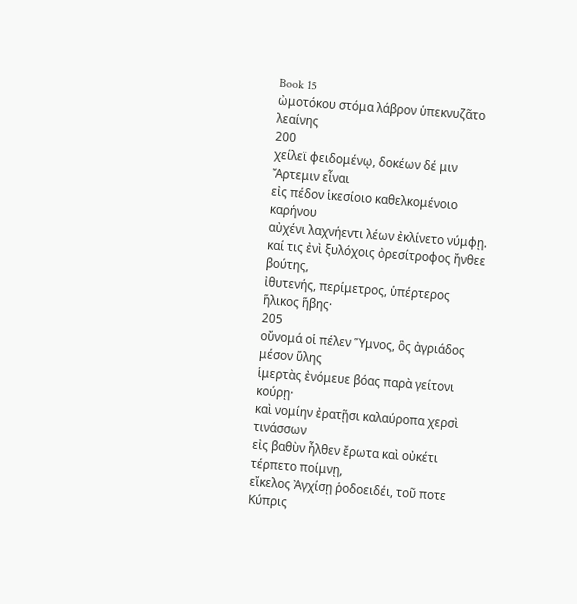Book 15
ὠμοτόκου στόμα λάβρον ὑπεκνυζᾶτο λεαίνης
200
χείλεϊ φειδομένῳ, δοκέων δέ μιν Ἄρτεμιν εἶναι
εἰς πέδον ἱκεσίοιο καθελκομένοιο καρήνου
αὐχένι λαχνήεντι λέων ἐκλίνετο νύμφῃ.
καί τις ἐνὶ ξυλόχοις ὀρεσίτροφος ἤνθεε βούτης,
ἰθυτενής, περίμετρος, ὑπέρτερος ἥλικος ἥβης·
205
οὔνομά οἱ πέλεν Ὕμνος, ὃς ἀγριάδος μέσον ὕλης
ἱμερτὰς ἐνόμευε βόας παρὰ γείτονι κούρῃ·
καὶ νομίην ἐρατῇσι καλαύροπα χερσὶ τινάσσων
εἰς βαθὺν ἦλθεν ἔρωτα καὶ οὐκέτι τέρπετο ποίμνῃ,
εἴκελος Ἀγχίσῃ ῥοδοειδέι, τοῦ ποτε Κύπρις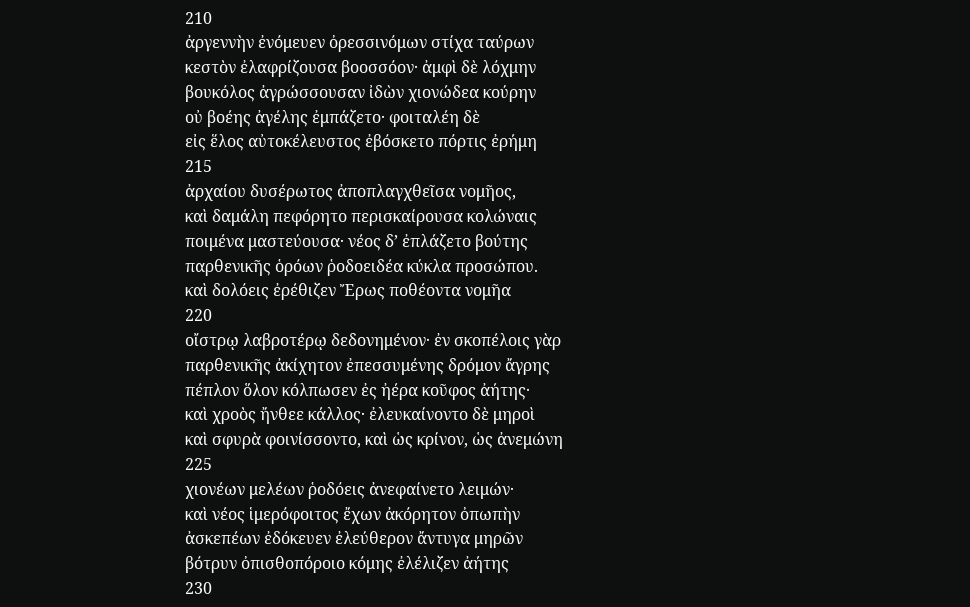210
ἀργεννὴν ἐνόμευεν ὀρεσσινόμων στίχα ταύρων
κεστὸν ἐλαφρίζουσα βοοσσόον· ἀμφὶ δὲ λόχμην
βουκόλος ἀγρώσσουσαν ἰδὼν χιονώδεα κούρην
οὐ βοέης ἀγέλης ἐμπάζετο· φοιταλέη δὲ
εἰς ἕλος αὐτοκέλευστος ἐβόσκετο πόρτις ἐρήμη
215
ἀρχαίου δυσέρωτος ἀποπλαγχθεῖσα νομῆος,
καὶ δαμάλη πεφόρητο περισκαίρουσα κολώναις
ποιμένα μαστεύουσα· νέος δʼ ἐπλάζετο βούτης
παρθενικῆς ὁρόων ῥοδοειδέα κύκλα προσώπου.
καὶ δολόεις ἐρέθιζεν Ἔρως ποθέοντα νομῆα
220
οἴστρῳ λαβροτέρῳ δεδονημένον· ἐν σκοπέλοις γὰρ
παρθενικῆς ἀκίχητον ἐπεσσυμένης δρόμον ἄγρης
πέπλον ὅλον κόλπωσεν ἐς ἠέρα κοῦφος ἀήτης·
καὶ χροὸς ἤνθεε κάλλος· ἐλευκαίνοντο δὲ μηροὶ
καὶ σφυρὰ φοινίσσοντο, καὶ ὡς κρίνον, ὡς ἀνεμώνη
225
χιονέων μελέων ῥοδόεις ἀνεφαίνετο λειμών·
καὶ νέος ἱμερόφοιτος ἔχων ἀκόρητον ὀπωπὴν
ἀσκεπέων ἐδόκευεν ἐλεύθερον ἄντυγα μηρῶν
βότρυν ὀπισθοπόροιο κόμης ἐλέλιζεν ἀήτης
230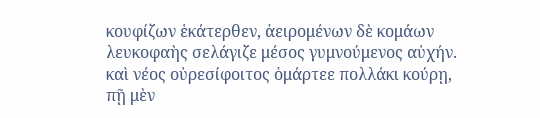κουφίζων ἑκάτερθεν, ἀειρομένων δὲ κομάων
λευκοφαὴς σελάγιζε μέσος γυμνούμενος αὐχήν.
καὶ νέος οὐρεσίφοιτος ὁμάρτεε πολλάκι κούρῃ,
πῇ μὲν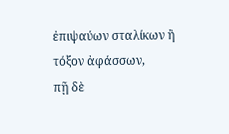ἐπιψαύων σταλίκων ἢ τόξον ἀφάσσων,
πῇ δὲ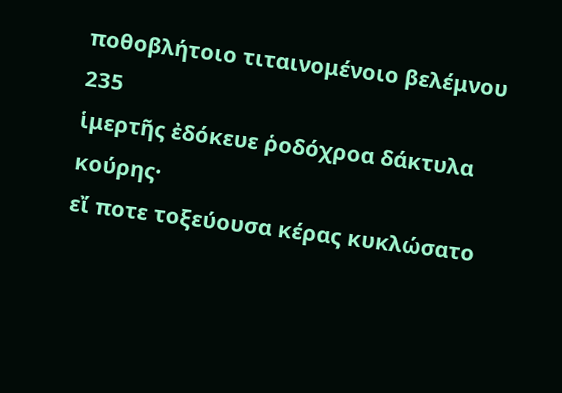ποθοβλήτοιο τιταινομένοιο βελέμνου
235
ἱμερτῆς ἐδόκευε ῥοδόχροα δάκτυλα κούρης·
εἴ ποτε τοξεύουσα κέρας κυκλώσατο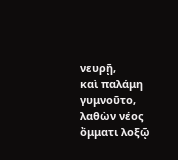νευρῇ,
καὶ παλάμη γυμνοῦτο, λαθὼν νέος ὄμματι λοξῷ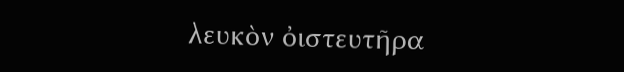λευκὸν ὀιστευτῆρα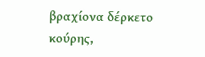βραχίονα δέρκετο κούρης,